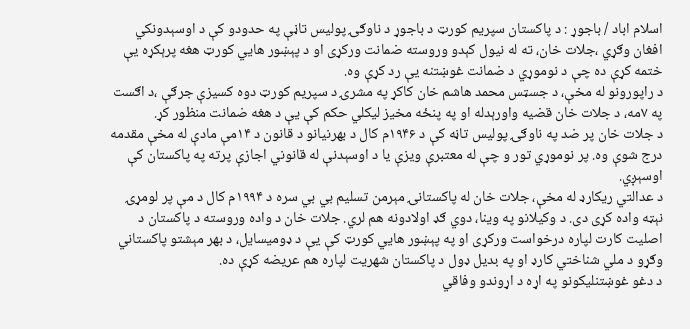اسلام اباد / باجوړ : د پاکستان سپریم کورټ د باجوړ د ناوګۍ پولیس تاڼې په حدودو کې د اوسېدونکي افغان وګړي ،جلات خان، ته له نیول کېدو وروسته ضمانت ورکړی او د پېښور هایي کورټ هغه پرېکړه یې ختمه کړې ده چې د نوموړي د ضمانت غوښتنه یې رد کړې وه.
د راپورونو له مخې، د جسټس محمد هاشم خان کاکړ په مشرۍ د سپریم کورټ دوه کسیزې جرګې ،د اګست په ۷مه، د جلات خان قضیه واورېدله او په پنځه مخیز لیکلي حکم کې یې د هغه ضمانت منظور کړ.
د جلات خان پر ضد په ناوګۍ پولیس تاڼه کې د ۱۹۴۶م کال د بهرنیانو د قانون د ۱۴مې مادې له مخې مقدمه درج شوې وه. پر نوموړي تور و چې له معتبرې ویزې یا د اوسېدنې له قانوني اجازې پرته په پاکستان کې اوسېږي.
د عدالتي ریکارډ له مخې، جلات خان له پاکستانۍ مېرمن تسلیم بي بي سره د ۱۹۹۴م کال د مې پر لومړۍ نېټه واده کړی دی. د وکیلانو په وینا، دوي ګډ اولادونه هم لري. جلات خان د واده وروسته د پاکستان د اصليت کارت لپاره درخواست ورکړی او په پېښور هايي کورټ کې یې د ډومیسایل، د بهر مېشتو پاکستاني وګړو د ملي شناختي کارډ او په بدیل ډول د پاکستان شهریت لپاره هم عریضه کړې ده.
د دغو غوښتنلیکونو په اړه د اړوندو وفاقي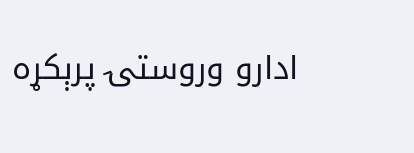ادارو وروستۍ پرېکړه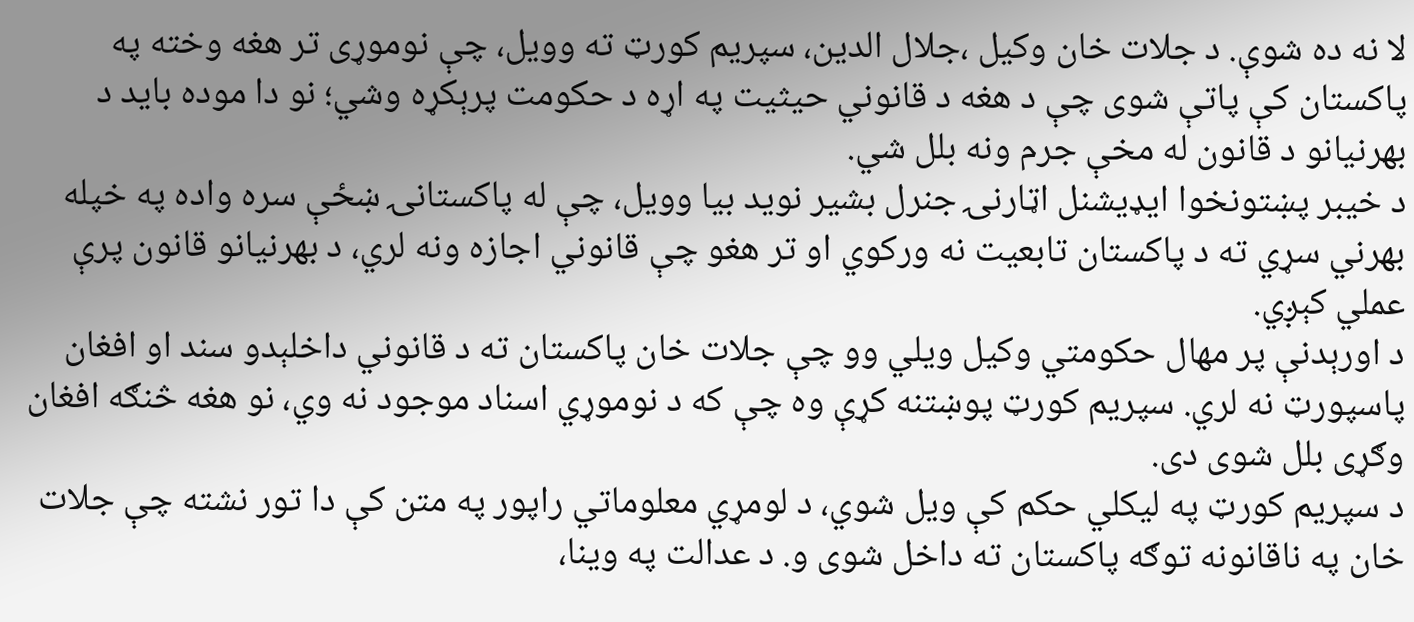لا نه ده شوې. د جلات خان وکیل ،جلال الدین، سپریم کورټ ته وویل، چې نوموړی تر هغه وخته په پاکستان کې پاتې شوی چې د هغه د قانوني حیثیت په اړه د حکومت پرېکړه وشي؛ نو دا موده باید د بهرنیانو د قانون له مخې جرم ونه بلل شي.
د خیبر پښتونخوا ايډيشنل اټارنۍ جنرل بشیر نوید بیا وویل، چې له پاکستانۍ ښځې سره واده په خپله بهرني سړي ته د پاکستان تابعیت نه ورکوي او تر هغو چې قانوني اجازه ونه لري، د بهرنیانو قانون پرې عملي کېږي.
د اورېدنې پر مهال حکومتي وکیل ویلي وو چې جلات خان پاکستان ته د قانوني داخلېدو سند او افغان پاسپورټ نه لري. سپریم کورټ پوښتنه کړې وه چې که د نوموړي اسناد موجود نه وي، نو هغه څنګه افغان وګړی بلل شوی دی.
د سپریم کورټ په لیکلي حکم کې ویل شوي، د لومړي معلوماتي راپور په متن کې دا تور نشته چې جلات خان په ناقانونه توګه پاکستان ته داخل شوی و. د عدالت په وینا،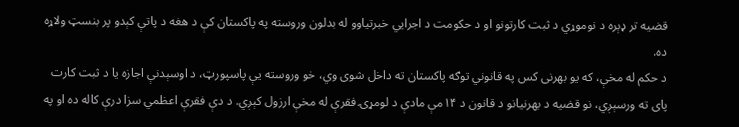قضیه تر ډېره د نوموړي د ثبت کارتونو او د حکومت د اجرایي خبرتیاوو له بدلون وروسته په پاکستان کې د هغه د پاتې کېدو پر بنسټ ولاړه ده.
د حکم له مخې، که یو بهرنی کس په قانوني توګه پاکستان ته داخل شوی وي، خو وروسته یې پاسپورټ، د اوسېدنې اجازه یا د ثبت کارت پای ته ورسېږي، نو قضیه د بهرنیانو د قانون د ۱۴مې مادې د لومړۍ فقرې له مخې ارزول کېږي. د دې فقرې اعظمي سزا درې کاله ده او په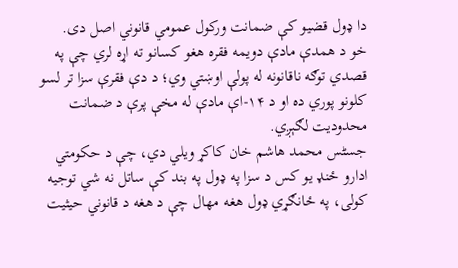دا ډول قضیو کې ضمانت ورکول عمومي قانوني اصل دی.
خو د همدې مادې دویمه فقره هغو کسانو ته اړه لري چې په قصدي توګه ناقانونه له پولې اوښتي وي؛ د دې فقرې سزا تر لسو کلونو پوري ده او د ۱۴-اې مادې له مخې پرې د ضمانت محدودیت لګېږي.
جسٹس محمد هاشم خان کاکړ ویلي دي، چې د حکومتي ادارو ځنډ یو کس د سزا په ډول په بند کې ساتل نه شي توجیه کولی، په ځانګړي ډول هغه مهال چې د هغه د قانوني حیثیت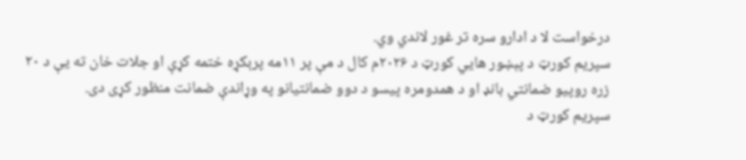درخواست لا د ادارو سره تر غور لاندي وي.
سپریم کورټ د پېښور هایي کورټ د ۲۰۲۶م کال د مې پر ۱۱مه پرېکړه ختمه کړې او جلات خان ته یې د ۲۰ زره روپیو ضمانتي بانډ او د همدومره پیسو د دوو ضمانتیانو په وړاندې ضمانت منظور کړی دی.
سپریم کورټ د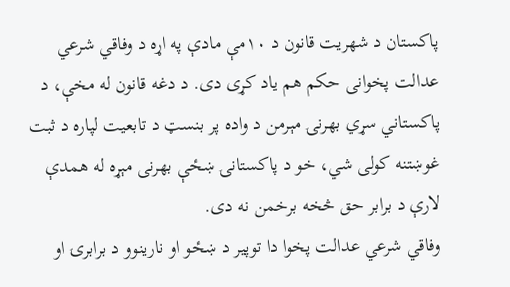پاکستان د شهریت قانون د ۱۰مې مادې په اړه د وفاقي شرعي عدالت پخوانی حکم هم یاد کړی دی. د دغه قانون له مخې، د پاکستاني سړي بهرنۍ مېرمن د واده پر بنسټ د تابعیت لپاره د ثبت غوښتنه کولی شي، خو د پاکستانۍ ښځې بهرنی مېړه له همدې لارې د برابر حق څخه برخمن نه دی.
وفاقي شرعي عدالت پخوا دا توپیر د ښځو او نارینوو د برابرۍ او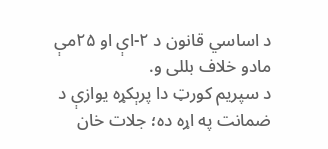د اساسي قانون د ۲-اې او ۲۵مې مادو خلاف بللی و.
د سپریم کورټ دا پرېکړه یوازې د ضمانت په اړه ده؛ جلات خان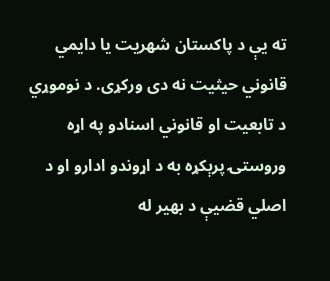ته یې د پاکستان شهریت یا دایمي قانوني حیثیت نه دی ورکړی. د نوموړي د تابعیت او قانوني اسنادو په اړه وروستۍ پرېکړه به د اړوندو ادارو او د اصلي قضیې د بهیر له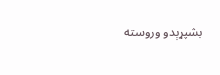بشپړېدو وروسته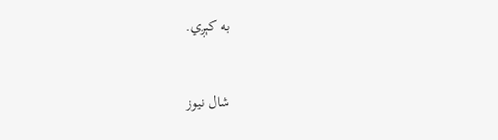به کېږي.


شال نیوز